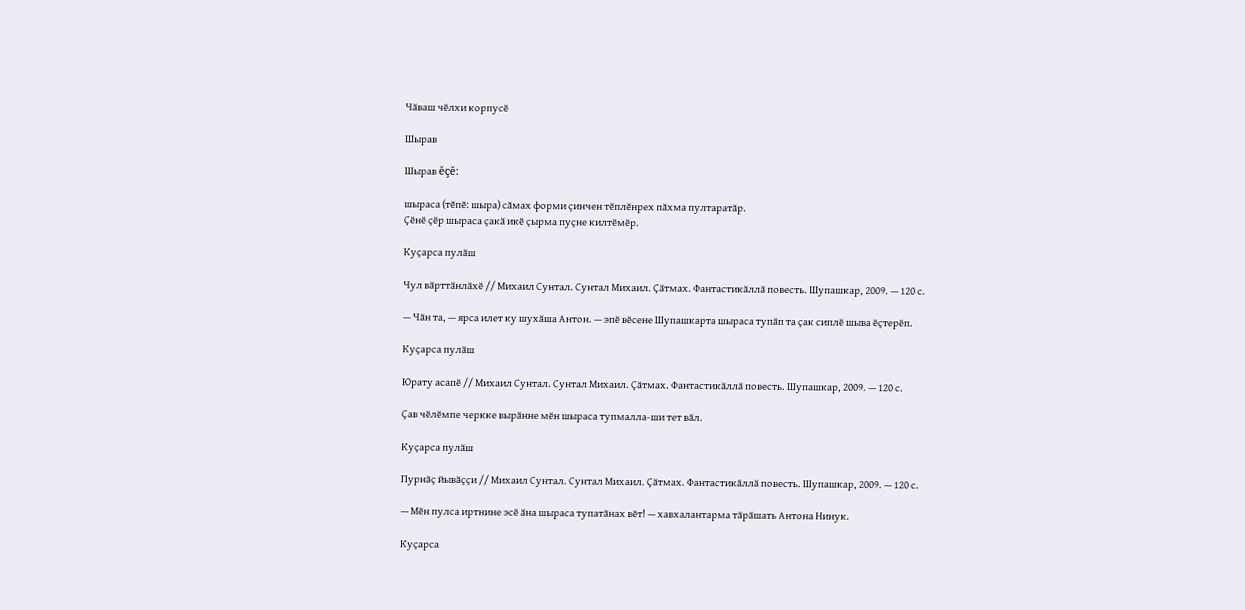Чӑваш чӗлхи корпусӗ

Шырав

Шырав ĕçĕ:

шыраса (тĕпĕ: шыра) сăмах форми çинчен тĕплĕнрех пăхма пултаратăр.
Ҫӗнӗ ҫӗр шыраса ҫакӑ икӗ ҫырма пуҫне килтӗмӗр.

Куҫарса пулӑш

Чул вӑрттӑнлӑхӗ // Михаил Сунтал. Сунтал Михаил. Ҫӑтмах. Фантастикӑллӑ повесть. Шупашкар, 2009. — 120 с.

— Чӑн та, — ярса илет ку шухӑша Антон. — эпӗ вӗсене Шупашкарта шыраса тупӑп та ҫак сиплӗ шыва ӗҫтерӗп.

Куҫарса пулӑш

Юрату асапӗ // Михаил Сунтал. Сунтал Михаил. Ҫӑтмах. Фантастикӑллӑ повесть. Шупашкар, 2009. — 120 с.

Ҫав чӗлӗмпе черкке вырӑнне мӗн шыраса тупмалла-ши тет вӑл.

Куҫарса пулӑш

Пурнӑҫ йывӑҫҫи // Михаил Сунтал. Сунтал Михаил. Ҫӑтмах. Фантастикӑллӑ повесть. Шупашкар, 2009. — 120 с.

— Мӗн пулса иртнине эсӗ ӑна шыраса тупатӑнах вӗт! — хавхалантарма тӑрӑшать Антона Нинук.

Куҫарса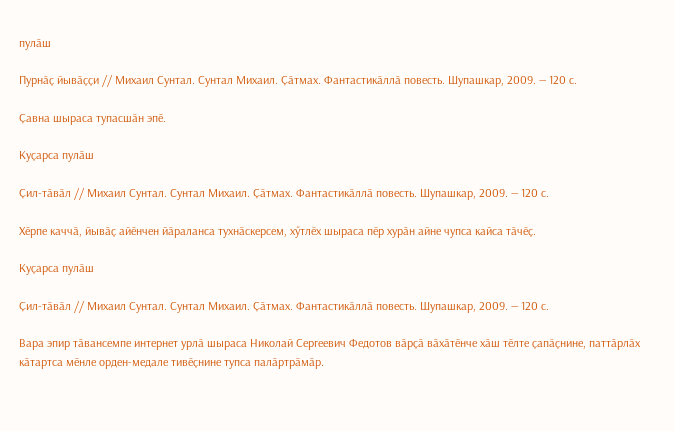пулӑш

Пурнӑҫ йывӑҫҫи // Михаил Сунтал. Сунтал Михаил. Ҫӑтмах. Фантастикӑллӑ повесть. Шупашкар, 2009. — 120 с.

Ҫавна шыраса тупасшӑн эпӗ.

Куҫарса пулӑш

Ҫил-тӑвӑл // Михаил Сунтал. Сунтал Михаил. Ҫӑтмах. Фантастикӑллӑ повесть. Шупашкар, 2009. — 120 с.

Хӗрпе каччӑ, йывӑҫ айӗнчен йӑраланса тухнӑскерсем, хӳтлӗх шыраса пӗр хурӑн айне чупса кайса тӑчӗҫ.

Куҫарса пулӑш

Ҫил-тӑвӑл // Михаил Сунтал. Сунтал Михаил. Ҫӑтмах. Фантастикӑллӑ повесть. Шупашкар, 2009. — 120 с.

Вара эпир тӑвансемпе интернет урлӑ шыраса Николай Сергеевич Федотов вӑрҫӑ вӑхӑтӗнче хӑш тӗлте ҫапӑҫнине, паттӑрлӑх кӑтартса мӗнле орден-медале тивӗҫнине тупса палӑртрӑмӑр.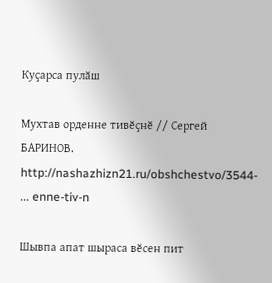Куҫарса пулӑш

Мухтав орденне тивӗҫнӗ // Сергей БАРИНОВ. http://nashazhizn21.ru/obshchestvo/3544- ... enne-tiv-n

Шывпа апат шыраса вӗсен пит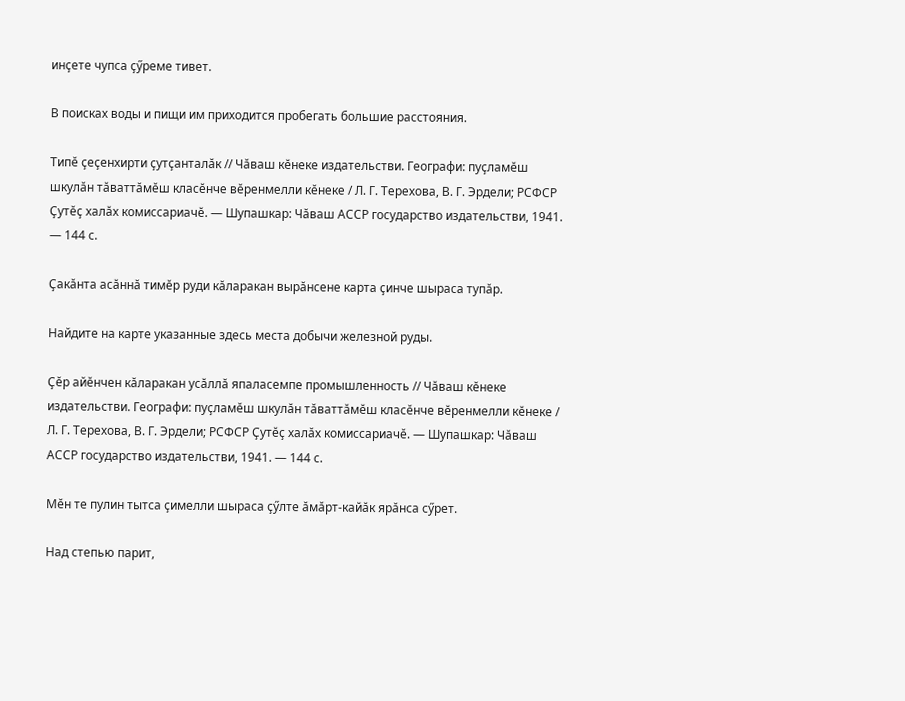инҫете чупса ҫӳреме тивет.

В поисках воды и пищи им приходится пробегать большие расстояния.

Типӗ ҫеҫенхирти ҫутҫанталӑк // Чӑваш кӗнеке издательстви. Географи: пуҫламӗш шкулӑн тӑваттӑмӗш класӗнче вӗренмелли кӗнеке / Л. Г. Терехова, В. Г. Эрдели; РСФСР Ҫутӗҫ халӑх комиссариачӗ. — Шупашкар: Чӑваш АССР государство издательстви, 1941. — 144 с.

Ҫакӑнта асӑннӑ тимӗр руди кӑларакан вырӑнсене карта ҫинче шыраса тупӑр.

Найдите на карте указанные здесь места добычи железной руды.

Ҫӗр айӗнчен кӑларакан усӑллӑ япаласемпе промышленность // Чӑваш кӗнеке издательстви. Географи: пуҫламӗш шкулӑн тӑваттӑмӗш класӗнче вӗренмелли кӗнеке / Л. Г. Терехова, В. Г. Эрдели; РСФСР Ҫутӗҫ халӑх комиссариачӗ. — Шупашкар: Чӑваш АССР государство издательстви, 1941. — 144 с.

Мӗн те пулин тытса ҫимелли шыраса ҫӳлте ӑмӑрт-кайӑк ярӑнса сӳрет.

Над степью парит,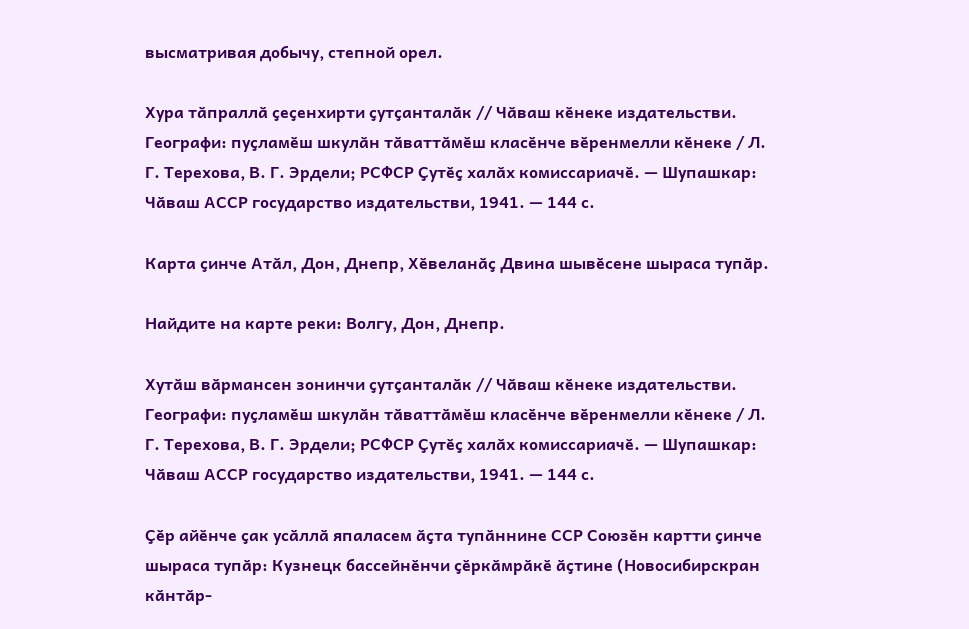высматривая добычу, степной орел.

Хура тӑпраллӑ ҫеҫенхирти ҫутҫанталӑк // Чӑваш кӗнеке издательстви. Географи: пуҫламӗш шкулӑн тӑваттӑмӗш класӗнче вӗренмелли кӗнеке / Л. Г. Терехова, В. Г. Эрдели; РСФСР Ҫутӗҫ халӑх комиссариачӗ. — Шупашкар: Чӑваш АССР государство издательстви, 1941. — 144 с.

Карта ҫинче Атӑл, Дон, Днепр, Хӗвеланӑҫ Двина шывӗсене шыраса тупӑр.

Найдите на карте реки: Волгу, Дон, Днепр.

Хутӑш вӑрмансен зонинчи ҫутҫанталӑк // Чӑваш кӗнеке издательстви. Географи: пуҫламӗш шкулӑн тӑваттӑмӗш класӗнче вӗренмелли кӗнеке / Л. Г. Терехова, В. Г. Эрдели; РСФСР Ҫутӗҫ халӑх комиссариачӗ. — Шупашкар: Чӑваш АССР государство издательстви, 1941. — 144 с.

Ҫӗр айӗнче ҫак усӑллӑ япаласем ӑҫта тупӑннине ССР Союзӗн картти ҫинче шыраса тупӑр: Кузнецк бассейнӗнчи ҫӗркӑмрӑкӗ ӑҫтине (Новосибирскран кӑнтӑр-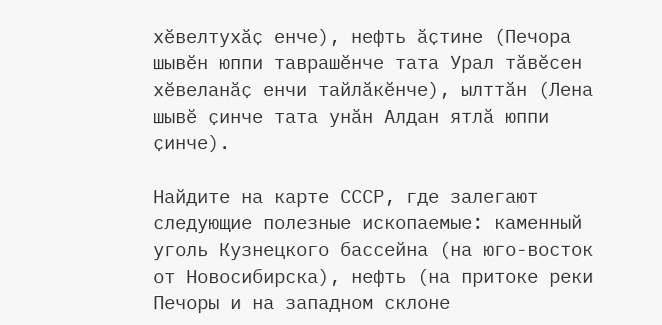хӗвелтухӑҫ енче), нефть ӑҫтине (Печора шывӗн юппи таврашӗнче тата Урал тӑвӗсен хӗвеланӑҫ енчи тайлӑкӗнче), ылттӑн (Лена шывӗ ҫинче тата унӑн Алдан ятлӑ юппи ҫинче).

Найдите на карте СССР, где залегают следующие полезные ископаемые: каменный уголь Кузнецкого бассейна (на юго-восток от Новосибирска), нефть (на притоке реки Печоры и на западном склоне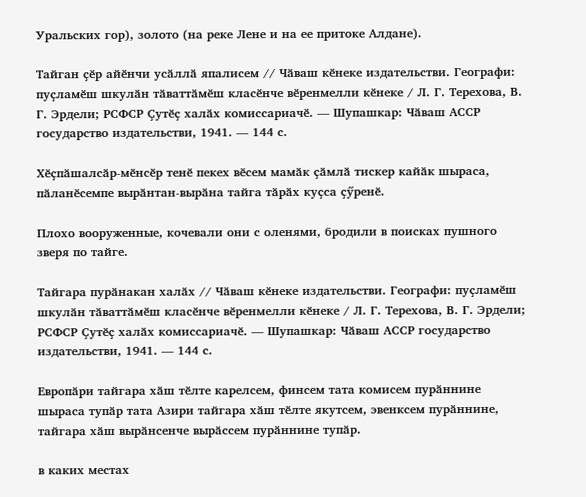Уральских гор), золото (на реке Лене и на ее притоке Алдане).

Тайган ҫӗр айӗнчи усӑллӑ япалисем // Чӑваш кӗнеке издательстви. Географи: пуҫламӗш шкулӑн тӑваттӑмӗш класӗнче вӗренмелли кӗнеке / Л. Г. Терехова, В. Г. Эрдели; РСФСР Ҫутӗҫ халӑх комиссариачӗ. — Шупашкар: Чӑваш АССР государство издательстви, 1941. — 144 с.

Хӗҫпӑшалсӑр-мӗнсӗр тенӗ пекех вӗсем мамӑк ҫӑмлӑ тискер кайӑк шыраса, пӑланӗсемпе вырӑнтан-вырӑна тайга тӑрӑх куҫса ҫӳренӗ.

Плохо вооруженные, кочевали они с оленями, бродили в поисках пушного зверя по тайге.

Тайгара пурӑнакан халӑх // Чӑваш кӗнеке издательстви. Географи: пуҫламӗш шкулӑн тӑваттӑмӗш класӗнче вӗренмелли кӗнеке / Л. Г. Терехова, В. Г. Эрдели; РСФСР Ҫутӗҫ халӑх комиссариачӗ. — Шупашкар: Чӑваш АССР государство издательстви, 1941. — 144 с.

Европӑри тайгара хӑш тӗлте карелсем, финсем тата комисем пурӑннине шыраса тупӑр тата Азири тайгара хӑш тӗлте якутсем, эвенксем пурӑннине, тайгара хӑш вырӑнсенче вырӑссем пурӑннине тупӑр.

в каких местах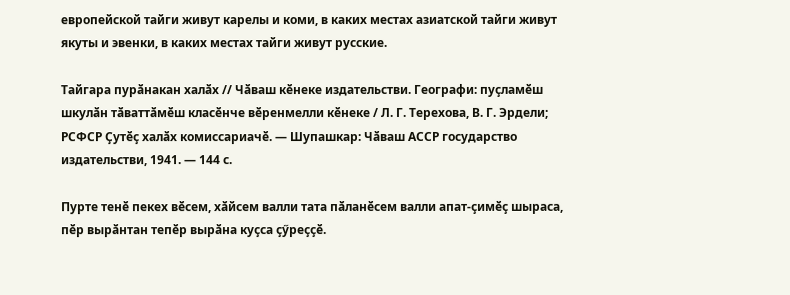европейской тайги живут карелы и коми, в каких местах азиатской тайги живут якуты и эвенки, в каких местах тайги живут русские.

Тайгара пурӑнакан халӑх // Чӑваш кӗнеке издательстви. Географи: пуҫламӗш шкулӑн тӑваттӑмӗш класӗнче вӗренмелли кӗнеке / Л. Г. Терехова, В. Г. Эрдели; РСФСР Ҫутӗҫ халӑх комиссариачӗ. — Шупашкар: Чӑваш АССР государство издательстви, 1941. — 144 с.

Пурте тенӗ пекех вӗсем, хӑйсем валли тата пӑланӗсем валли апат-ҫимӗҫ шыраса, пӗр вырӑнтан тепӗр вырӑна куҫса ҫӳреҫҫӗ.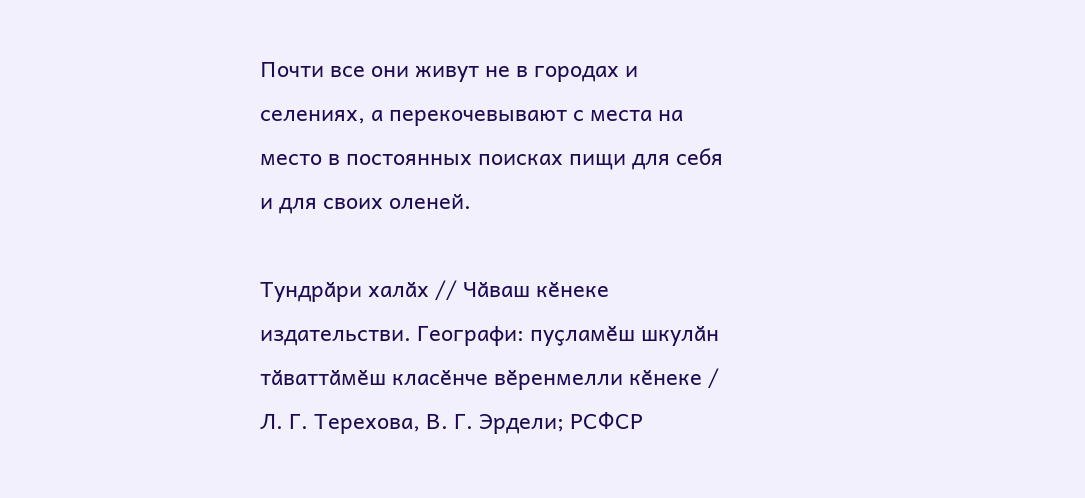Почти все они живут не в городах и селениях, а перекочевывают с места на место в постоянных поисках пищи для себя и для своих оленей.

Тундрӑри халӑх // Чӑваш кӗнеке издательстви. Географи: пуҫламӗш шкулӑн тӑваттӑмӗш класӗнче вӗренмелли кӗнеке / Л. Г. Терехова, В. Г. Эрдели; РСФСР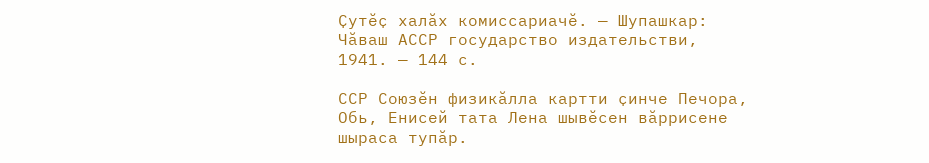Ҫутӗҫ халӑх комиссариачӗ. — Шупашкар: Чӑваш АССР государство издательстви, 1941. — 144 с.

ССР Союзӗн физикӑлла картти ҫинче Печора, Обь, Енисей тата Лена шывӗсен вӑррисене шыраса тупӑр.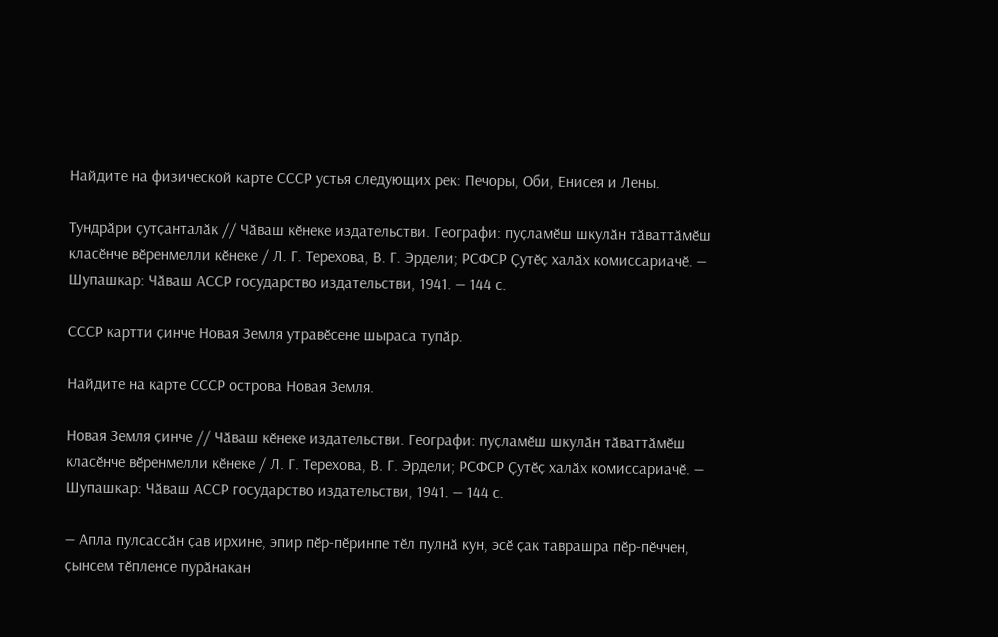Найдите на физической карте СССР устья следующих рек: Печоры, Оби, Енисея и Лены.

Тундрӑри ҫутҫанталӑк // Чӑваш кӗнеке издательстви. Географи: пуҫламӗш шкулӑн тӑваттӑмӗш класӗнче вӗренмелли кӗнеке / Л. Г. Терехова, В. Г. Эрдели; РСФСР Ҫутӗҫ халӑх комиссариачӗ. — Шупашкар: Чӑваш АССР государство издательстви, 1941. — 144 с.

СССР картти ҫинче Новая Земля утравӗсене шыраса тупӑр.

Найдите на карте СССР острова Новая Земля.

Новая Земля ҫинче // Чӑваш кӗнеке издательстви. Географи: пуҫламӗш шкулӑн тӑваттӑмӗш класӗнче вӗренмелли кӗнеке / Л. Г. Терехова, В. Г. Эрдели; РСФСР Ҫутӗҫ халӑх комиссариачӗ. — Шупашкар: Чӑваш АССР государство издательстви, 1941. — 144 с.

— Апла пулсассӑн ҫав ирхине, эпир пӗр-пӗринпе тӗл пулнӑ кун, эсӗ ҫак таврашра пӗр-пӗччен, ҫынсем тӗпленсе пурӑнакан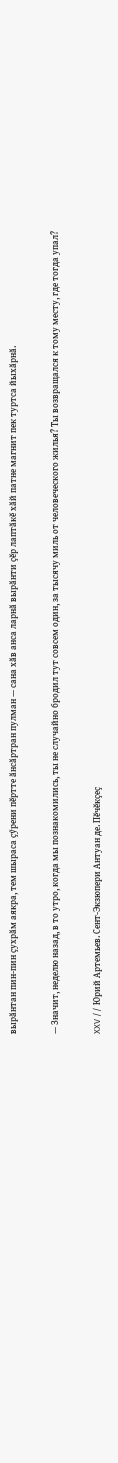вырӑнтан пин-пин ҫухрӑм аякра, тем шыраса ҫӳрени пӗртте ӑнсӑртран пулман — сана хӑв анса ларнӑ вырӑнти ҫӗр лаптӑкӗ хӑй патне магнит пек туртса йыхӑрнӑ.

— Значит, неделю назад, в то утро, когда мы познакомились, ты не случайно бродил тут совсем один, за тысячу миль от человеческого жилья? Ты возвращался к тому месту, где тогда упал?

XXV // Юрий Артемьев. Сент-Экзюпери Антуан де. Пӗчӗкҫеҫ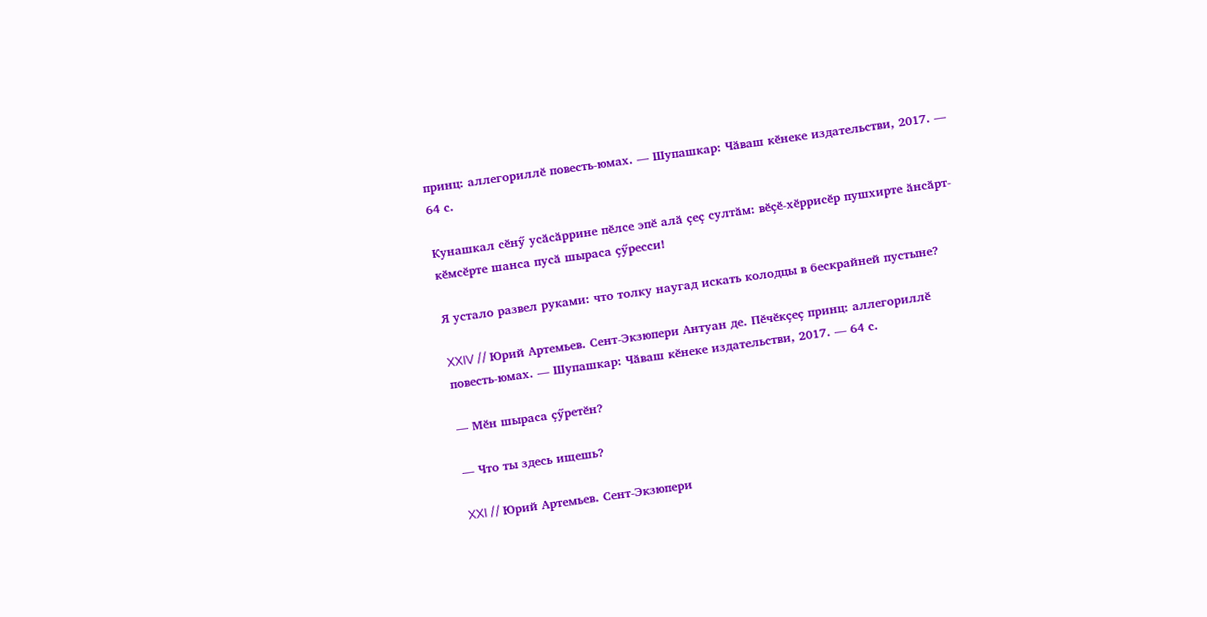принц: аллегориллӗ повесть-юмах. — Шупашкар: Чӑваш кӗнеке издательстви, 2017. — 64 с.

Кунашкал сӗнӳ усӑсӑррине пӗлсе эпӗ алӑ ҫеҫ султӑм: вӗҫӗ-хӗррисӗр пушхирте ӑнсӑрт-кӗмсӗрте шанса пусӑ шыраса ҫӳресси!

Я устало развел руками: что толку наугад искать колодцы в бескрайней пустыне?

XXIV // Юрий Артемьев. Сент-Экзюпери Антуан де. Пӗчӗкҫеҫ принц: аллегориллӗ повесть-юмах. — Шупашкар: Чӑваш кӗнеке издательстви, 2017. — 64 с.

— Мӗн шыраса ҫӳретӗн?

— Что ты здесь ищешь?

XXI // Юрий Артемьев. Сент-Экзюпери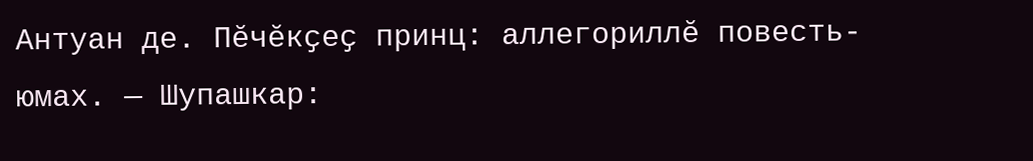Антуан де. Пӗчӗкҫеҫ принц: аллегориллӗ повесть-юмах. — Шупашкар: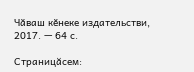Чӑваш кӗнеке издательстви, 2017. — 64 с.

Страницăсем: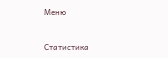Меню



Статистика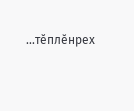...тĕплӗнрех